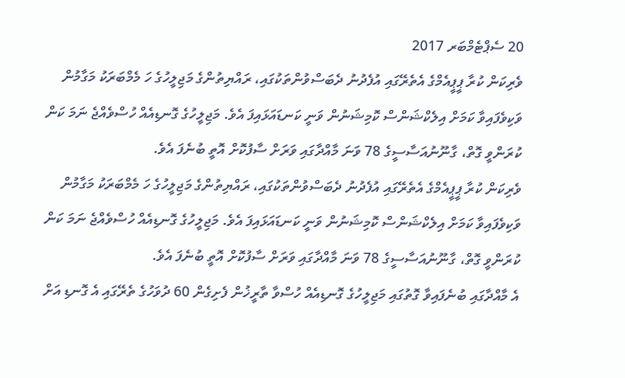20 ސެޕްޓެމްބަރ 2017
ވެރިކަން ކުރާ ޕީޕީއެމްގެ އެތެރޭގައި އުފެދުނު ދެބަސްވުންތަކުގައި، ރައްޔިތުންގެ މަޖިލީހުގެ ހަ މެމްބަރަކު މަގާމުން ވަކިވެފައިވާ ކަމަށް އިލެކްޝަންސް ކޮމިޝަނުން ވަނީ ކަނޑައަޅައިފަ އެވެ. މަޖިލީހުގެ ގޮނޑިއެއް ހުސްވެއްޖެ ނަމަ ކަން ކުރަންވީ ގޮތް، ގާނޫނުއަސާސީގެ 78 ވަނަ މާއްދާގައި ވަރަށް ސާފުކޮށް އޮތީ ބުނެފަ އެވެ.
ވެރިކަން ކުރާ ޕީޕީއެމްގެ އެތެރޭގައި އުފެދުނު ދެބަސްވުންތަކުގައި، ރައްޔިތުންގެ މަޖިލީހުގެ ހަ މެމްބަރަކު މަގާމުން ވަކިވެފައިވާ ކަމަށް އިލެކްޝަންސް ކޮމިޝަނުން ވަނީ ކަނޑައަޅައިފަ އެވެ. މަޖިލީހުގެ ގޮނޑިއެއް ހުސްވެއްޖެ ނަމަ ކަން ކުރަންވީ ގޮތް، ގާނޫނުއަސާސީގެ 78 ވަނަ މާއްދާގައި ވަރަށް ސާފުކޮށް އޮތީ ބުނެފަ އެވެ.
އެ މާއްދާގައި ބުނެފައިވާ ގޮތުގައި މަޖިލީހުގެ ގޮނޑިއެއް ހުސްވާ ތާރީޚުން ފެށިގެން 60 ދުވަހުގެ ތެރޭގައި އެ ގޮނޑި އަށް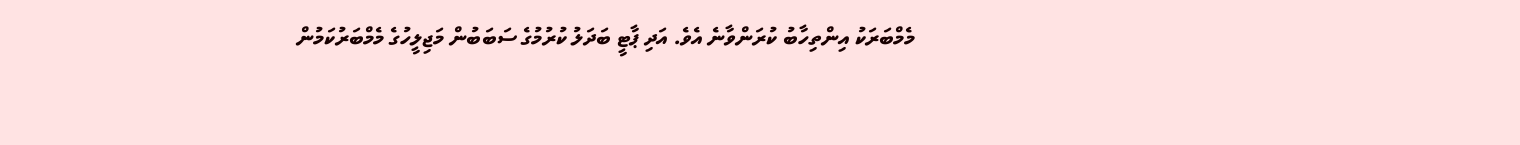މެމްބަރަކު އިންތިހާބު ކުރަންވާނެ އެވެ. އަދި ޕާޓީ ބަދަލު ކުރުމުގެ ސަބަބުން މަޖިލީހުގެ މެމްބަރުކަމުން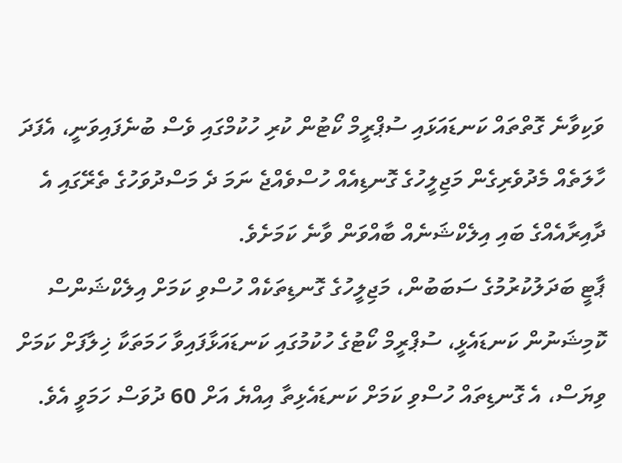ވަކިވާނެ ގޮތްތައް ކަނޑައަޅައި ސުޕްރީމް ކޯޓުން ކުރި ހުކުމްގައި ވެސް ބުނެފައިވަނީ، އެފަދަ ހާލަތެއް މެދުވެރިގެން މަޖިލީހުގެ ގޮނޑިއެއް ހުސްވެއްޖެ ނަމަ ދެ މަސްދުވަހުގެ ތެރޭގައި އެ ދާއިރާއެއްގެ ބައި އިލެކްޝަނެއް ބާއްވަން ވާނެ ކަމަށެވެ.
ޕާޓީ ބަދަލުކުރުމުގެ ސަބަބުން، މަޖިލީހުގެ ގޮނޑިތަކެއް ހުސްވި ކަމަށް އިލެކްޝަންސް ކޮމިޝަނުން ކަނޑައެޅީ، ސުޕްރީމް ކޯޓުގެ ހުކުމުގައި ކަނޑައަޅާފައިވާ ހަމަތަކާ ޚިލާފަށް ކަމަށް ވިޔަސް، އެ ގޮނޑިތައް ހުސްވި ކަމަށް ކަނޑައެޅިތާ އިއްޔެ އަށް 60 ދުވަސް ހަމަވީ އެވެ.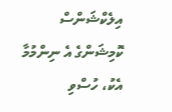އިލެކްޝަންސް ކޮމިޝަންގެ އެ ނިންމުމާ އެކު، ހުސްވި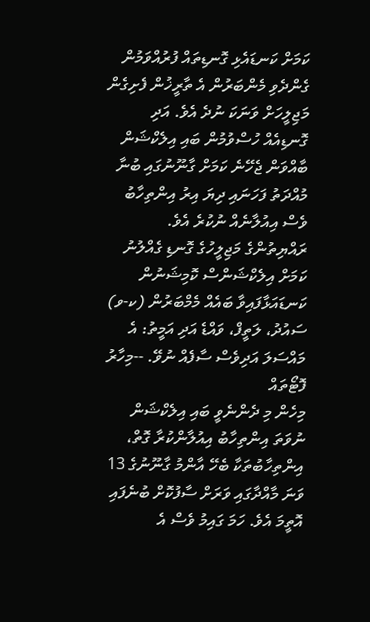ކަމަށް ކަނޑައެޅި ގޮނޑިތައް ފުރުއްވަމުން ގެންދެވި މެންބަރުން އެ ތާރީޚުން ފެށިގެން މަޖިލީހަށް ވަނަކަ ނުދެ އެވެ. އަދި ގޮނޑިއެއް ހުސްވުމުން ބައި އިލެކްޝަން ބާއްވަން ޖެހޭނެ ކަމަށް ގާނޫނުގައި ބުނާ މުއްދަތު ފަހަނައި ދިޔަ އިރު އިންތިހާބު ވެސް އިއުލާނެއް ނުކުރެ އެވެ.
ރައްޔިތުންގެ މަޖިލީހުގެ ގޮނޑި ގެއްލުނު ކަމަށް އިލެކްޝަންސް ކޮމިޝަނުން ކަނޑައަޅާފައިވާ ބައެއް މެމްބަރުން (ކ-ވ) ސައުދު، ލަތީފް، ވައްޑެ އަދި އަމީތު: އެ މައްސަލަ އަދިވެސް ސާފެއް ނުވޭ. --މިހާރު ފޮޓޯތައް
މިހެން މި ދެންނެވީ ބައި އިލެކްޝަން ނުވަތަ އިންތިހާބު އިއުލާންކުރާ ގޮތް، އިންތިހާބުތަކާ ބެހޭ އާންމު ގާނޫނުގެ 13 ވަނަ މާއްދާގައި ވަރަށް ސާފުކޮށް ބުނެފައި އޮތީމަ އެވެ. ހަމަ ގައިމު ވެސް އެ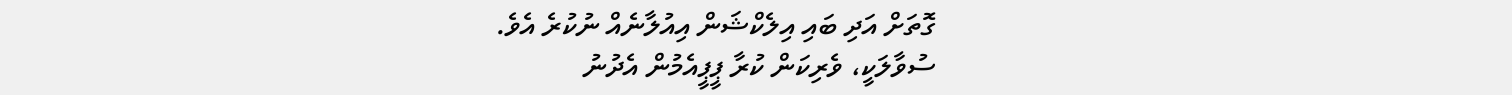ގޮތަށް އަދި ބައި އިލެކްޝަން އިއުލާނެއް ނުކުރެ އެވެ.
ސުވާލަކީ، ވެރިކަން ކުރާ ޕީޕީއެމުން އެދުނު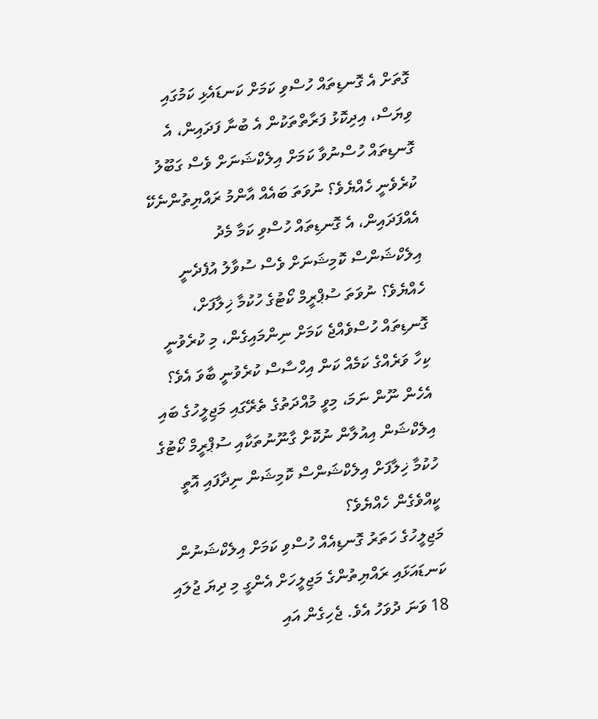ގޮތަށް އެ ގޮނޑިތައް ހުސްވި ކަމަށް ކަނޑައެޅި ކަމުގައި ވިޔަސް، އިދިކޮޅު ފަރާތްތަކުން އެ ބުނާ ފަދައިން، އެ ގޮނޑިތައް ހުސްނުވާ ކަމަށް އިލެކްޝަނަށް ވެސް ގަބޫލު ކުރެވެނީ ހެއްޔެވެ؟ ނުވަތަ ބައެއް އާންމު ރައްޔިތުންނެކޭ އެއްފަދައިން، އެ ގޮނޑިތައް ހުސްވި ކަމާ މެދު އިލެކްޝަންސް ކޮމިޝަނަށް ވެސް ސުވާލު އުފެދެނީ ހެއްޔެވެ؟ ނުވަތަ ސުޕްރީމް ކޯޓުގެ ހުކުމާ ޚިލާފަށް، ގޮނޑިތައް ހުސްވެއްޖެ ކަމަށް ނިންމައިގެން، މި ކުރެވުނީ ކިހާ ވަރެއްގެ ކަމެއް ކަން އިހްސާސް ކުރެވުނީ ބާވަ އެވެ؟
އެހެން ނޫން ނަމަ، މިވީ މުއްދަތުގެ ތެރޭގައި މަޖިލީހުގެ ބައި އިލެކްޝަން އިއުލާން ނުކޮށް ގާނޫނުތަކާއި ސުޕްރީމް ކޯޓުގެ ހުކުމާ ޚިލާފަށް އިލެކްޝަންސް ކޮމިޝަން ނިދާފައި އޮތީ ކީއްވެގެން ހެއްޔެވެ؟
މަޖިލީހުގެ ހަތަރު ގޮނޑިއެއް ހުސްވި ކަމަށް އިލެކްޝަނުން ކަނޑައަޅައި ރައްޔިތުންގެ މަޖިލީހަށް އެންގީ މި ދިޔަ ޖުލައި 18 ވަނަ ދުވަހު އެވެ. ޖެހިގެން އައި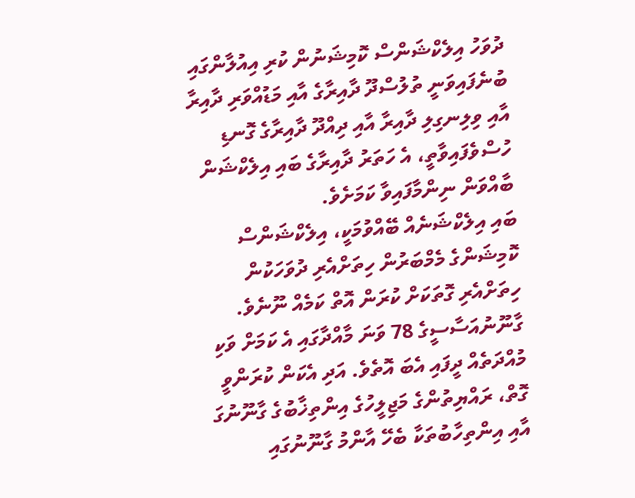ދުވަހު އިލެކްޝަންސް ކޮމިޝަނުން ކުރި އިއުލާންގައި ބުނެފައިވަނީ ތުލުސްދޫ ދާއިރާގެ އާއި މަޑުއްވަރި ދާއިރާ އާއި ވިލިނގިލި ދާއިރާ އާއި ދިއްދޫ ދާއިރާގެ ގޮނޑި ހުސްވެފައިވާތީ، އެ ހަތަރު ދާއިރާގެ ބައި އިލެކްޝަން ބާއްވަން ނިންމާފައިވާ ކަމަށެވެ.
ބައި އިލެކްޝަނެއް ބޭއްވުމަކީ، އިލެކްޝަންސް ކޮމިޝަންގެ މެމްބަރުން ހިތަށްއެރި ދުވަހަކުން ހިތަށްއެރި ގޮތަކަށް ކުރަން އޮތް ކަމެއް ނޫނެވެ. ގާނޫނުއަސާސީގެ 78 ވަނަ މާއްދާގައި އެ ކަމަށް ވަކި މުއްދަތެއް ދީފައި އެބަ އޮތެވެ. އަދި އެކަން ކުރަންވީ ގޮތް، ރައްޔިތުންގެ މަޖިލީހުގެ އިންތިޚާބުގެ ގާނޫނުގަ އާއި އިންތިހާބުތަކާ ބެހޭ އާންމު ގާނޫނުގައި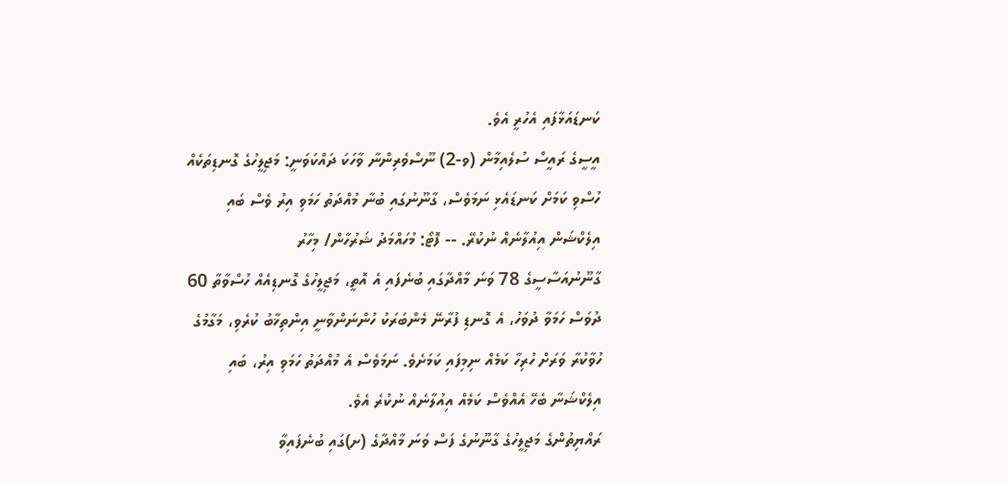ކަނޑައަޅާފައި އެހުރީ އެވެ.
އީސީގެ ރައީސް ސުލެއިމާން (ވ-2) ނޫސްވެރިންނާ ވާހަކަ ދައްކަވަނީ: މަޖިލީހުގެ ގޮނޑިތަކެއް ހުސްވި ކަމަށް ކަނޑައެޅި ނަމަވެސް، ގާނޫނުގައި ބުނާ މުއްދަތު ހަމަވި އިރު ވެސް ބައި އިލެކްޝަން އިއުލާނެއް ނުކުރޭ. -- ފޮޓޯ: މުހައްމަދު ޝަރުހާން/ މިހާރު
ގާނޫނުއަސާސީގެ 78 ވަނަ މާއްދާގައި ބުނެފައި އެ އޮތީ، މަޖިލީހުގެ ގޮނޑިއެއް ހުސްވާތާ 60 ދުވަސް ހަމަވާ ދުވަހު، އެ ގޮނޑި ފުރާނޭ މެންބަރަކު ހުންނަންވާނީ އިންތިޚާބު ކުރެވި، މަގާމުގެ ހުވާކުރާ ވަރަށް ހުރިހާ ކަމެއް ނިމިފައި ކަމަށެވެ. ނަމަވެސް އެ މުއްދަތު ހަމަވި އިރު، ބައި އިލެކްޝަނާ ބެހޭ އެއްވެސް ކަމެއް އިއުލާނެއް ނުކުރެ އެވެ.
ރައްޔިތުންގެ މަޖިލީހުގެ ގާނޫނުގެ ފަސް ވަނަ މާއްދާގެ (ށ)ގައި ބުނެފައިވާ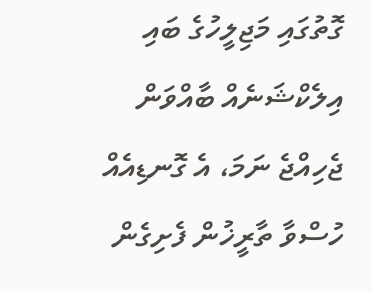ގޮތުގައި މަޖިލީހުގެ ބައި އިލެކްޝަނެއް ބާއްވަން ޖެހިއްޖެ ނަމަ، އެ ގޮނޑިއެއް ހުސްވާ ތާރީޚުން ފެށިގެން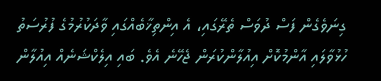ގިނަވެގެން ފަސް ދުވަސް ތެރޭގައި، އެ އިންތިޚާބެއްގައި ވާދަކުރުމުގެ ފުރުސަތު ހުޅުވާލައި އާންމުކޮށް އިއުލާންކުރަން ޖެހޭނެ އެވެ. ބައި އިލެކްޝަނެއް އިއުލާން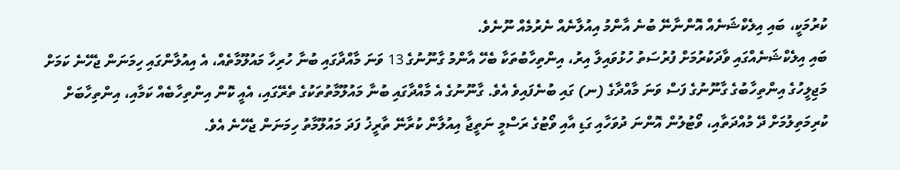ކުރުމަކީ، ބައި އިލެކްޝަނެއް އޮންނާނޭ ބުނެ އާންމު އިއުލާނެއް ނެރުމެއް ނޫނެވެ.
ބައި އިލެކްޝަނެއްގައި ވާދަކުރުމަށް ފުރުސަތު ހުޅުވައިލާ އިރު، އިންތިހާބުތަކާ ބެހޭ އާންމު ގާނޫނުގެ 13 ވަނަ މާއްދާގައި ބުނާ ހުރިހާ މައުލޫމާތެއް، އެ އިއުލާންގައި ހިމަނަން ޖެހޭނެ ކަމަށް މަޖިލީހުގެ އިންތިހާބުގެ ގާނޫނުގެ ފަސް ވަނަ މާއްދާގެ (ނ) ގައި ބުނެފައިވެ އެވެ. ގާނޫނުގެ އެ މާއްދާގައި ބުނާ މައުލޫމާތުތަކުގެ ތެރޭގައި، އެއީ ކޮން އިންތިހާބެއް ކަމާއި، އިންތިހާބަށް ކުރިމަތިލުމަށް ދޭ މުއްދަތާއި، ވޯޓުލުން އޮންނަ ދުވަހާއި ގަޑި އާއި ވޯޓުގެ ރަސްމީ ނަތީޖާ އިއުލާން ކުރާނޭ ތާރީޚު ފަދަ މައުލޫމާތު ހިމަނަން ޖެހޭނެ އެވެ.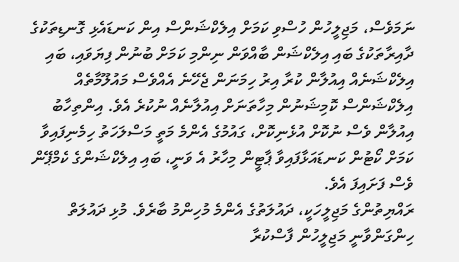ނަމަވެސް، މަޖިލީހުން ހުސްވި ކަމަށް އިލެކްޝަންސް އިން ކަނޑައެޅި ގޮނޑިތަކުގެ ދާއިރާތަކުގެ ބައި އިލެކްޝަން ބާއްވަން ނިންމި ކަމަށް ބުނުން ފިޔަވައި، ބައި އިލެކްޝަނެއް އިއުލާން ކުރާ އިރު ހިމަނަން ޖެހޭނެ އެއްވެސް މައުލޫމާތެއް އިލެކްޝަންސް ކޮމިޝަނުން މިހާތަނަށް އިއުލާނެއް ނުކުރެ އެވެ. އިންތިހާބު އިއުލާން ވެސް ނުކޮށް އުޅެނިކޮށް، ގައުމުގެ އެންމެ މަތީ މަސްލަހަތު ހިމެނިފައިވާ ކަމަށް ކޯޓުން ކަނޑައަޅާފައިވާ ޕާޓީން މިހާރު އެ ވަނީ، ބައި އިލެކްޝަންގެ ކެމްޕޭން ވެސް ފަށައިފަ އެވެ.
ރައްޔިތުންގެ މަޖިލީހަކީ، ދައުލަތުގެ އެންމެ މުހިންމު ބާރެވެ. މުޅި ދައުލަތް ހިންގަންވާނީ މަޖިލީހުން ފާސްކުރާ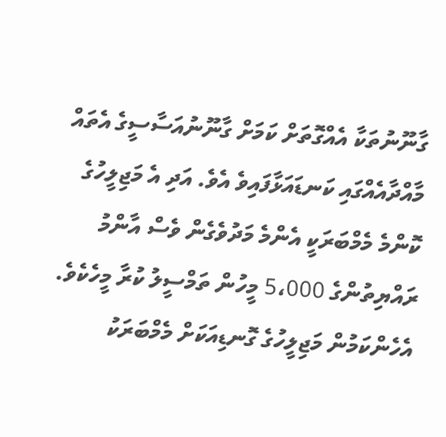ގާނޫނުތަކާ އެއްގޮތަށް ކަމަށް ގާނޫނުއަސާސީގެ އެތައް މާއްދާއެއްގައި ކަނޑައަޅާފައިވެ އެވެ. އަދި އެ މަޖިލީހުގެ ކޮންމެ މެމްބަރަކީ އެންމެ މަދުވެގެން ވެސް އާންމު ރައްޔިތުންގެ 5،000 މީހުން ތަމްސީލު ކުރާ މީހެކެވެ.
އެހެންކަމުން މަޖިލީހުގެ ގޮނޑިއަކަށް މެމްބަރަކު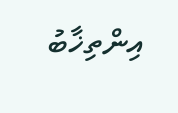އިންތިޚާބު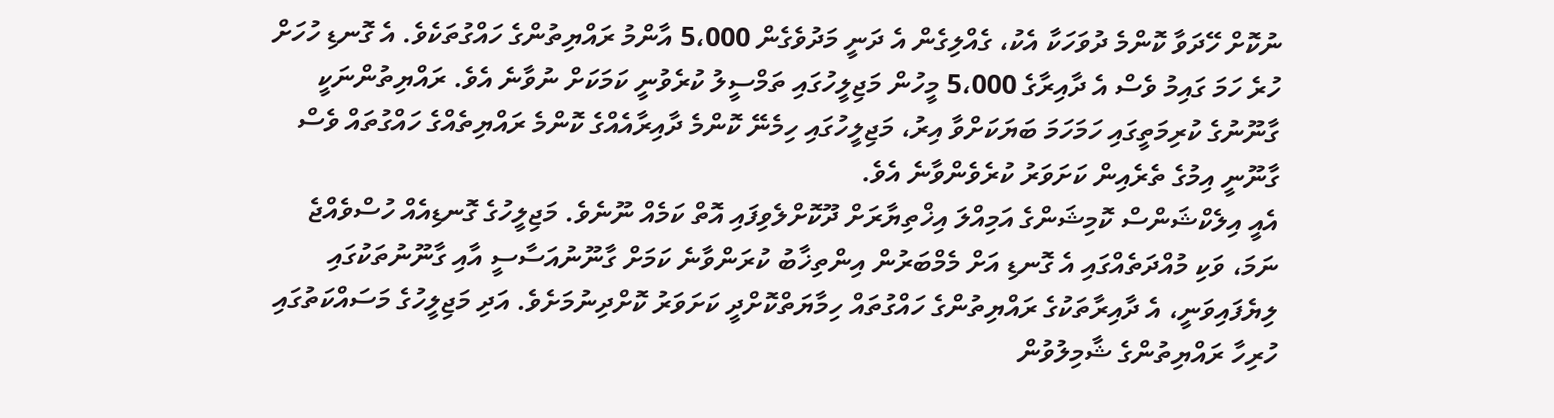ނުކޮށް ހޭދަވާ ކޮންމެ ދުވަހަކާ އެކު، ގެއްލިގެން އެ ދަނީ މަދުވެގެން 5،000 އާންމު ރައްޔިތުންގެ ހައްގުތަކެވެ. އެ ގޮނޑި ހުހަށް ހުރެ ހަމަ ގައިމު ވެސް އެ ދާއިރާގެ 5،000 މީހުން މަޖިލީހުގައި ތަމްސީލު ކުރެވުނީ ކަމަކަށް ނުވާނެ އެވެ. ރައްޔިތުންނަކީ ގާނޫނުގެ ކުރިމަތީގައި ހަމަހަމަ ބަޔަކަށްވާ އިރު، މަޖިލީހުގައި ހިމެނޭ ކޮންމެ ދާއިރާއެއްގެ ކޮންމެ ރައްޔިތެއްގެ ހައްގުތައް ވެސް ގާނޫނީ އިމުގެ ތެރެއިން ކަށަވަރު ކުރެވެންވާނެ އެވެ.
އެއީ އިލެކްޝަންސް ކޮމިޝަންގެ އަމިއްލަ އިޚްތިޔާރަށް ދޫކޮށްލެވިފައި އޮތް ކަމެއް ނޫނެވެ. މަޖިލީހުގެ ގޮނޑިއެއް ހުސްވެއްޖެ ނަމަ، ވަކި މުއްދަތެއްގައި އެ ގޮނޑި އަށް މެމްބަރުން އިންތިޚާބު ކުރަންވާނެ ކަމަށް ގާނޫނުއަސާސީ އާއި ގާނޫނުތަކުގައި ލިޔެފައިވަނީ، އެ ދާއިރާތަކުގެ ރައްޔިތުންގެ ހައްގުތައް ހިމާޔަތްކޮށްދީ ކަށަވަރު ކޮށްދިނުމަށެވެ. އަދި މަޖިލީހުގެ މަސައްކަތުގައި ހުރިހާ ރައްޔިތުންގެ ޝާމިލުވުން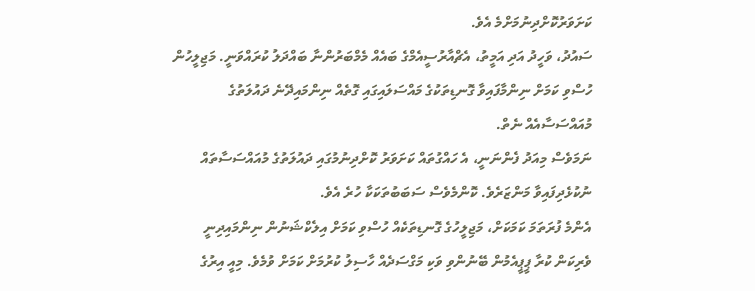ކަށަވަރުކޮށްދިނުމަށްމެ އެވެ.
ސައުދު، ވަހީދު އަދި އަމީތު، އެޗްއާރުސީއެމްގެ ބައެއް މެމްބަރުންނާ ބައްދަލު ކުރައްވަނީ. މަޖިލީހުން ހުސްވި ކަމަށް ނިންމާފައިވާ ގޮނޑިތަކުގެ މައްސަލައިގައި ގޮތެއް ނިންމައިދޭނެ ދައުލަތުގެ މުއައްސަސާއެއް ނެތް.
ނަމަވެސް މިއަދު ފެންނަނީ، އެ ހައްގުތައް ކަށަވަރު ކޮށްދިނުމުގައި ދައުލަތުގެ މުއައްސަސާތައް ނުކުޅެދިފައިވާ މަންޒަރެވެ. ކޮންމެވެސް ސަބަބުތަކަކާ ހުރެ އެވެ.
އެންމެ ފުރަތަމަ ކަމަކަށް، މަޖިލީހުގެ ގޮނޑިތަކެއް ހުސްވި ކަމަށް އިލެކްޝަނުން ނިންމައިދިނީ ވެރިކަން ކުރާ ޕީޕީއެމުން ބޭނުންވި ވަކި މަގްސަދެއް ހާސިލު ކުރުމަށް ކަމަށް ވުމެވެ. މިއީ އިރުގެ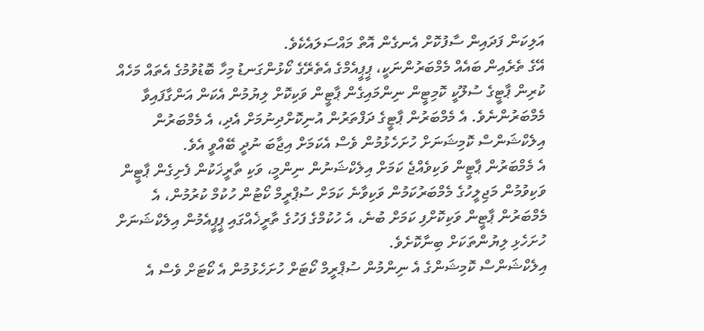އަލިކަން ފަދައިން ސާފުކޮށް އެނގެން އޮތް މައްސަލައެކެވެ.
އޭގެ ތެރެއިން ބައެއް މެމްބަރުންނަކީ، ޕީޕީއެމްގެ އެތެރޭގެ ކޯޅުންގަނޑު މިހާ ބޮޑުވުމުގެ އެތައް މަހެއް ކުރިން ޕާޓީގެ ސުލޫކީ ކޮމިޓީން ނިންމައިގެން ޕާޓީން ވަކިކޮށް ލިޔުމުން އެކަން އަންގާފައިވާ މެމްބަރުންނެވެ. އެ މެމްބަރުން ޕާޓީގެ ދަފްތަރުން އުނިކޮށްދިނުމަށް އެދި، އެ މެމްބަރުން އިލެކްޝަންސް ކޮމިޝަނަށް ހުށަހެޅުމުން ވެސް އެކަމަށް އިޖާބަ ނުދީ ބޭއްވީ އެވެ.
އެ މެމްބަރުން ޕާޓީން ވަކިވެއްޖެ ކަމަށް އިލެކްޝަނުން ނިންމީ، ވަކި ތާރީޚަކުން ފެށިގެން ޕާޓީން ވަކިވުމުން މަޖިލީހުގެ މެމްބަރުކަމުން ވަކިވާނެ ކަމަށް ސުޕްރީމް ކޯޓުން ހުކުމް ކުރުމުން، އެ މެމްބަރުން ޕާޓީން ވަކިކޮށްފި ކަމަށް ބުނެ، އެ ހުކުމްގެ ފަހުގެ ތާރީޚެއްގައި ޕީޕީއެމުން އިލެކްޝަނަށް ހުށަހެޅި ލިޔުންތަކަށް ބިނާކޮށެވެ.
އިލެކްޝަންސް ކޮމިޝަންގެ އެ ނިންމުން ސުޕްރީމް ކޯޓަށް ހުށަހެޅުމުން އެ ކޯޓަށް ވެސް އެ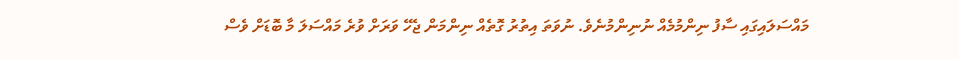މައްސަލައިގައި ސާފު ނިންމުމެއް ނުނިންމުނެވެ. ނުވަތަ އިތުރު ގޮތެއް ނިންމަން ޖެހޭ ވަރަށް ވުރެ މައްސަލަ މާ ބޮޑަށް ވެސް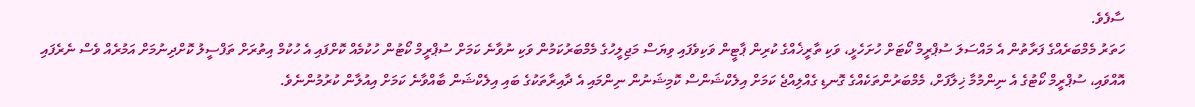ސާފެވެ.
ހަތަރު މެމްބަރެއްގެ ފަރާތުން އެ މައްސަލަ ސުޕްރީމް ކޯޓަށް ހުށަހެޅީ، ވަކި ތާރީޚެއްގެ ކުރިން ޕާޓީން ވަކިވެފައި ވިޔަސް މަޖިލީހުގެ މެމްބަރުކަމުން ވަކި ނުވާނެ ކަމަށް ސުޕްރީމް ކޯޓުން ހުކުމެއް ކޮށްފައި އެ ހުކުމް އިތުރަށް ތަފްސީލު ކޮށްދިނުމަށް އަމުރެއް ވެސް ނެރެފައި އޮއްވައި، ސުޕްރީމް ކޯޓުގެ އެ ނިންމުމާ ޚިލާފަށް، މެމްބަރުންތަކެއްގެ ގޮނޑި ގެއްލިއްޖެ ކަމަށް އިލެކްޝަންސް ކޮމިޝަނުން ނިންމައި އެ ދާއިރާތަކުގެ ބައި އިލެކްޝަން ބާއްވާނެ ކަމަށް އިއުލާން ކުރުމުންނެވެ.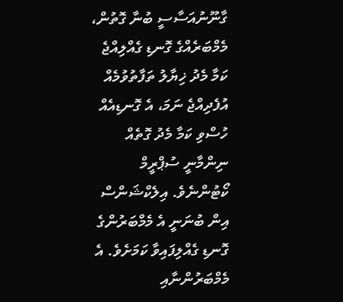ގާނޫނުއަސާސީ ބުނާ ގޮތުން، މެމްބަރެއްގެ ގޮނޑި ގެއްލިއްޖެ ކަމާ މެދު ޚިޔާލު ތަފާތުވުމެއް އުފެދިއްޖެ ނަމަ، އެ ގޮނޑިއެއް ހުސްވި ކަމާ މެދު ގޮތެއް ނިންމާނީ ސުޕްރީމް ކޯޓުންނެވެ. އިލެކްޝަންސް އިން ބުނަނީ އެ މެމްބަރުންގެ ގޮނޑި ގެއްލިފައިވާ ކަމަށެވެ. އެ މެމްބަރުންނާއި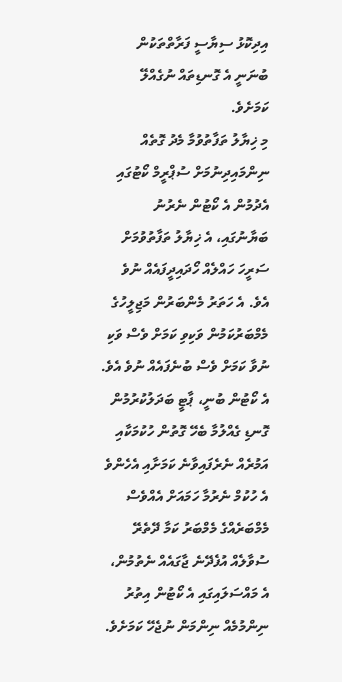އިދިކޮޅު ސިޔާސީ ފަރާތްތަކުން ބުނަނީ އެ ގޮނޑިތައް ނުގެއްލޭ ކަމަށެވެ.
މި ޚިޔާލު ތަފާތުވުމާ މެދު ގޮތެއް ނިންމައިދިނުމަށް ސުޕްރީމް ކޯޓުގައި އެދުމުން އެ ކޯޓުން ނެރުނު ބަޔާނުގައި، އެ ޚިޔާލު ތަފާތުވުމަށް ސަރީހަ ހައްލެއް ހޯދައިދީފައެއް ނުވެ އެވެ. އެ ހަތަރު މެންބަރުން މަޖިލީހުގެ މެމްބަރުކަމުން ވަކިވި ކަމަށް ވެސް ވަކި ނުވާ ކަމަށް ވެސް ބުނެފައެއް ނުވެ އެވެ.
އެ ކޯޓުން ބުނީ، ޕާޓީ ބަދަލުކުރުމުން ގޮނޑި ގެއްލުމާ ބެހޭ ގޮތުން ހުކުމަކާއި އަމުރެއް ނެރެފައިވާނެ ކަމަށާއި އެހެންވެ އެ ހުކުމް ނެރުމާ ހަމައަށް އެއްވެސް މެމްބަރެއްގެ މެމްބަރު ކަމާ ދޭތެރޭ ސުވާލެއް އުފެދޭނެ ޖާގައެއް ނެތުމުން، އެ މައްސަލައިގައި އެ ކޯޓުން އިތުރު ނިންމުމެއް ނިންމަން ނުޖެހޭ ކަމަށެވެ.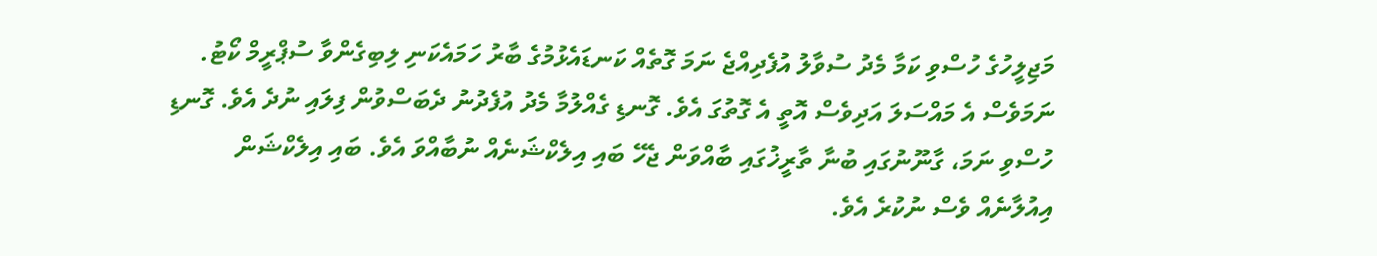މަޖިލީހުގެ ހުސްވި ކަމާ މެދު ސުވާލު އުފެދިއްޖެ ނަމަ ގޮތެއް ކަނޑައެޅުމުގެ ބާރު ހަމައެކަނި ލިބިގެންވާ ސުޕްރީމް ކޯޓު.
ނަމަވެސް އެ މައްސަލަ އަދިވެސް އޮތީ އެ ގޮތުގަ އެވެ. ގޮނޑި ގެއްލުމާ މެދު އުފެދުނު ދެބަސްވުން ފިލައި ނުދެ އެވެ. ގޮނޑި ހުސްވި ނަމަ، ގާނޫނުގައި ބުނާ ތާރީޚުގައި ބާއްވަން ޖެހޭ ބައި އިލެކްޝަނެއް ނުބާއްވަ އެވެ. ބައި އިލެކްޝަން އިއުލާނެއް ވެސް ނުކުރެ އެވެ.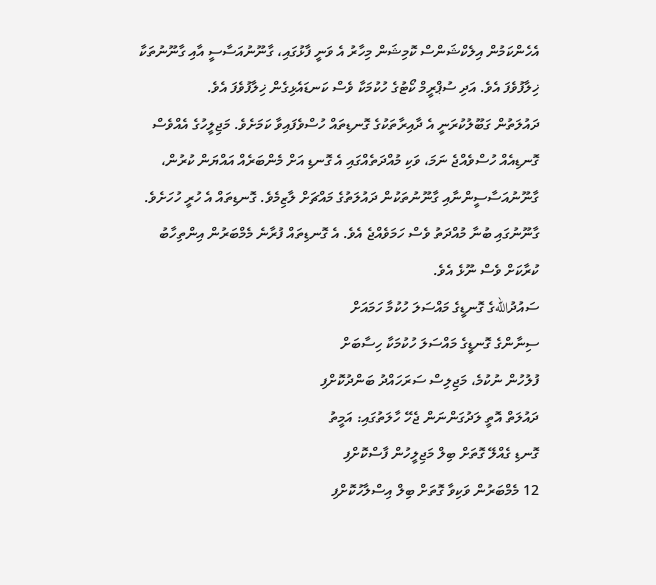އެހެންކަމުން އިލެކްޝަންސް ކޮމިޝަން މިހާރު އެ ވަނީ ފާޅުގައި، ގާނޫނުއަސާސީ އާއި ގާނޫނުތަކާ ޚިލާފުވެފަ އެވެ. އަދި ސުޕްރީމް ކޯޓުގެ ހުކުމަކާ ވެސް ކަނޑައެޅިގެން ޚިލާފުވެފަ އެވެ.
ދައުލަތުން ގަބޫލުކުރަނީ އެ ދާއިރާތަކުގެ ގޮނޑިތައް ހުސްވެފައިވާ ކަމަށެވެ. މަޖިލީހުގެ އެއްވެސް ގޮނޑިއެއް ހުސްވެއްޖެ ނަމަ، ވަކި މުއްދަތެއްގައި އެ ގޮނޑި އަށް މެންބަރެއް އައްޔަން ކުރުން، ގާނޫނުއަސާސީންނާއި ގާނޫނުތަކުން ދައުލަތުގެ މައްޗަށް ލާޒިމެވެ. ގޮނޑިތައް އެ ހުރީ ހުހަށެވެ. ގާނޫނުގައި ބުނާ މުއްދަތު ވެސް ހަމަވެއްޖެ އެވެ. އެ ގޮނޑިތައް ފުރާނެ މެމްބަރުން އިންތިހާބު ކުރާކަށް ވެސް ނޫޅެ އެވެ.
ސައުދުاللهގެ ގޮނޑީގެ މައްސަލަ ހުކުމާ ހަމައަށް
ސިނާންގެ ގޮނޑީގެ މައްސަލަ ހުކުމަކާ ހިސާބަށް
ފުލުހުން ނުކުމެ، މަޖިލިސް ސަރަހައްދު ބަންދުކޮށްފި
ދައުލަތް އޮތީ ލަދުގަންނަން ޖެހޭ ހާލަތުގައި: އަމީތު
ގޮނޑި ގެއްލޭ ގޮތަށް ބިލް މަޖިލީހުން ފާސްކޮށްފި
12 މެމްބަރުން ވަކިވާ ގޮތަށް ބިލް އިސްލާހުކޮށްފި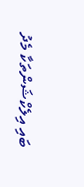ބައި އިލެކްޝަންތަކާ މެދު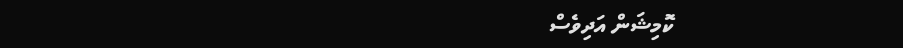ކޮމިޝަން އަދިވެސް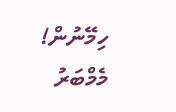ހިމޭނުން!
މެމްބަރު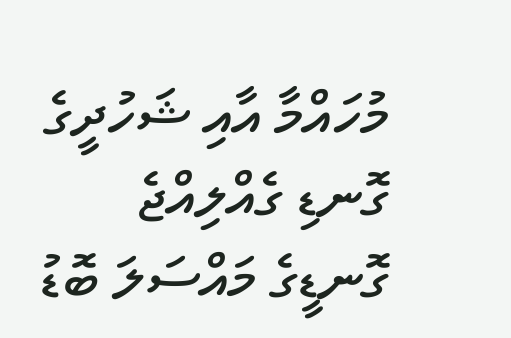މުހައްމާ އާއި ޝަހުދީގެ ގޮނޑި ގެއްލިއްޖެ
ގޮނޑީގެ މައްސަލަ ބޮޑު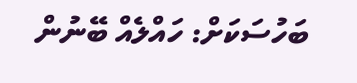ބަހުސަކަށް: ހައްލެއް ބޭނުން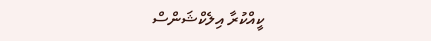ކީއްކުރާ އިލެކްޝަންސް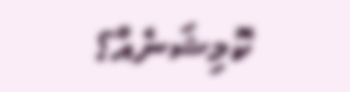ކޮމިޝަނެއް؟